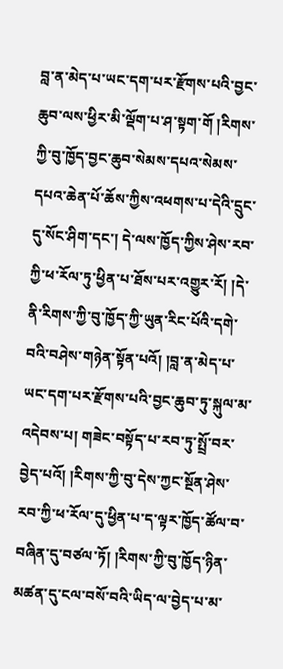བླ་ན་མེད་པ་ཡང་དག་པར་རྫོགས་པའི་བྱང་ཆུབ་ལས་ཕྱིར་མི་ལྡོག་པ་ཤ་སྟག་གོ །རིགས་ཀྱི་བུ་ཁྱོད་བྱང་ཆུབ་སེམས་དཔའ་སེམས་དཔའ་ཆེན་པོ་ཆོས་ཀྱིས་འཕགས་པ་དེའི་དྲུང་དུ་སོང་ཤིག་དང་། དེ་ལས་ཁྱོད་ཀྱིས་ཤེས་རབ་ཀྱི་ཕ་རོལ་ཏུ་ཕྱིན་པ་ཐོས་པར་འགྱུར་རོ། །དེ་ནི་རིགས་ཀྱི་བུ་ཁྱོད་ཀྱི་ཡུན་རིང་པོའི་དགེ་བའི་བཤེས་གཉེན་སྟོན་པའོ། །བླ་ན་མེད་པ་ཡང་དག་པར་རྫོགས་པའི་བྱང་ཆུབ་ཏུ་སྐུལ་མ་འདེབས་པ། གཟེང་བསྟོད་པ་རབ་ཏུ་སྤྲོ་བར་བྱེད་པའོ། །རིགས་ཀྱི་བུ་དེས་ཀྱང་སྔོན་ཤེས་རབ་ཀྱི་ཕ་རོལ་དུ་ཕྱིན་པ་ད་ལྟར་ཁྱོད་ཚོལ་བ་བཞིན་དུ་བཙལ་ཏོ། །རིགས་ཀྱི་བུ་ཁྱོད་ཉིན་མཚན་དུ་ངལ་བསོ་བའི་ཡིད་ལ་བྱེད་པ་མ་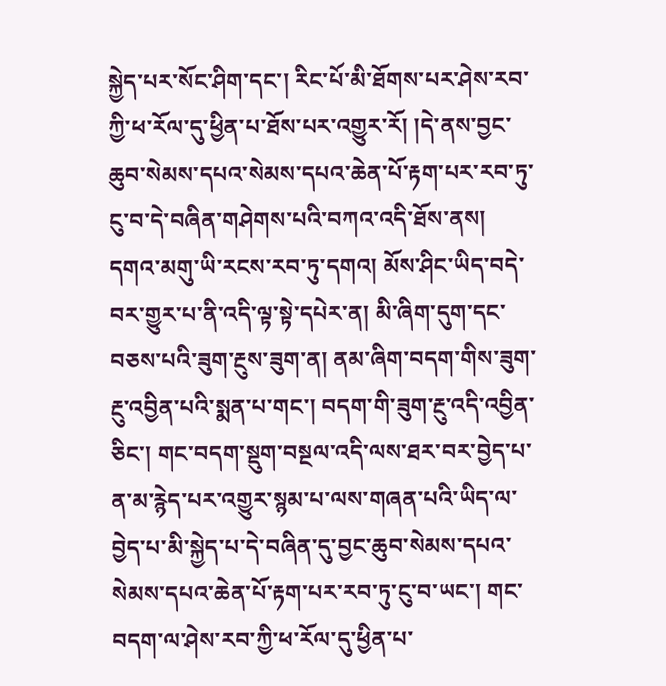སྐྱེད་པར་སོང་ཤིག་དང་། རིང་པོ་མི་ཐོགས་པར་ཤེས་རབ་ཀྱི་ཕ་རོལ་དུ་ཕྱིན་པ་ཐོས་པར་འགྱུར་རོ། །དེ་ནས་བྱང་ཆུབ་སེམས་དཔའ་སེམས་དཔའ་ཆེན་པོ་རྟག་པར་རབ་ཏུ་ངུ་བ་དེ་བཞིན་གཤེགས་པའི་བཀའ་འདི་ཐོས་ནས། དགའ་མགུ་ཡི་རངས་རབ་ཏུ་དགའ། མོས་ཤིང་ཡིད་བདེ་བར་གྱུར་པ་ནི་འདི་ལྟ་སྟེ་དཔེར་ན། མི་ཞིག་དུག་དང་བཅས་པའི་ཟུག་རྔུས་ཟུག་ན། ནམ་ཞིག་བདག་གིས་ཟུག་རྔུ་འབྱིན་པའི་སྨན་པ་གང་། བདག་གི་ཟུག་རྔུ་འདི་འབྱིན་ཅིང་། གང་བདག་སྡུག་བསྔལ་འདི་ལས་ཐར་བར་བྱེད་པ་ན་མ་རྙེད་པར་འགྱུར་སྙམ་པ་ལས་གཞན་པའི་ཡིད་ལ་བྱེད་པ་མི་སྐྱེད་པ་དེ་བཞིན་དུ་བྱང་ཆུབ་སེམས་དཔའ་སེམས་དཔའ་ཆེན་པོ་རྟག་པར་རབ་ཏུ་ངུ་བ་ཡང་། གང་བདག་ལ་ཤེས་རབ་ཀྱི་ཕ་རོལ་དུ་ཕྱིན་པ་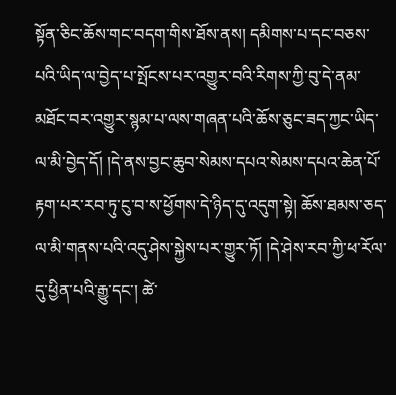སྟོན་ཅིང་ཆོས་གང་བདག་གིས་ཐོས་ནས། དམིགས་པ་དང་བཅས་པའི་ཡིད་ལ་བྱེད་པ་སྤོངས་པར་འགྱུར་བའི་རིགས་ཀྱི་བུ་དེ་ནམ་མཐོང་བར་འགྱུར་སྙམ་པ་ལས་གཞན་པའི་ཆོས་ཅུང་ཟད་ཀྱང་ཡིད་ལ་མི་བྱེད་དོ། །དེ་ནས་བྱང་ཆུབ་སེམས་དཔའ་སེམས་དཔའ་ཆེན་པོ་རྟག་པར་རབ་ཏུ་ངུ་བ་ས་ཕྱོགས་དེ་ཉིད་དུ་འདུག་སྟེ། ཆོས་ཐམས་ཅད་ལ་མི་གནས་པའི་འདུ་ཤེས་སྐྱེས་པར་གྱུར་ཏོ། །དེ་ཤེས་རབ་ཀྱི་ཕ་རོལ་དུ་ཕྱིན་པའི་རྒྱུ་དང་། ཚེ་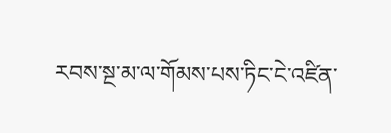རབས་སྔ་མ་ལ་གོམས་པས་ཏིང་ངེ་འཛིན་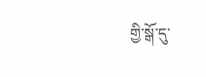གྱི་སྒོ་དུ་